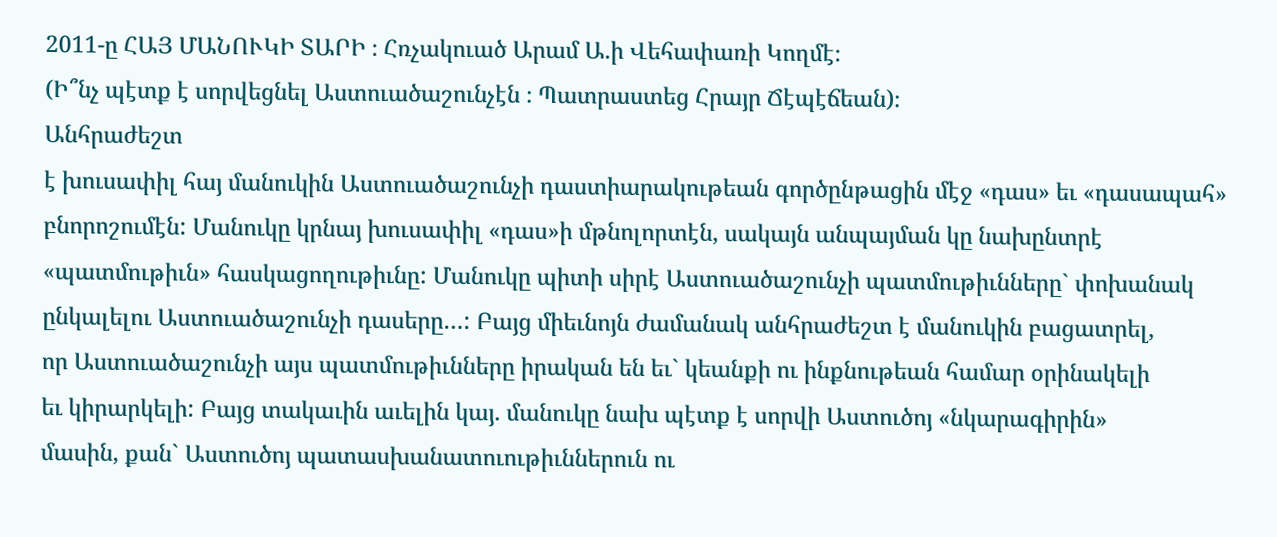2011-ը ՀԱՅ ՄԱՆՈՒԿԻ ՏԱՐԻ ։ Հռչակուած Արամ Ա.ի Վեհափառի Կողմէ։
(Ի՞նչ պէտք է սորվեցնել Աստուածաշունչէն ։ Պատրաստեց Հրայր Ճէպէճեան)։
Անհրաժեշտ
է խուսափիլ հայ մանուկին Աստուածաշունչի դաստիարակութեան գործընթացին մէջ «դաս» եւ «դասապահ»
բնորոշումէն: Մանուկը կրնայ խուսափիլ «դաս»ի մթնոլորտէն, սակայն անպայման կը նախընտրէ
«պատմութիւն» հասկացողութիւնը: Մանուկը պիտի սիրէ Աստուածաշունչի պատմութիւնները` փոխանակ
ընկալելու Աստուածաշունչի դասերը…: Բայց միեւնոյն ժամանակ անհրաժեշտ է մանուկին բացատրել,
որ Աստուածաշունչի այս պատմութիւնները իրական են եւ` կեանքի ու ինքնութեան համար օրինակելի
եւ կիրարկելի: Բայց տակաւին աւելին կայ. մանուկը նախ պէտք է սորվի Աստուծոյ «նկարագիրին»
մասին, քան` Աստուծոյ պատասխանատուութիւններուն ու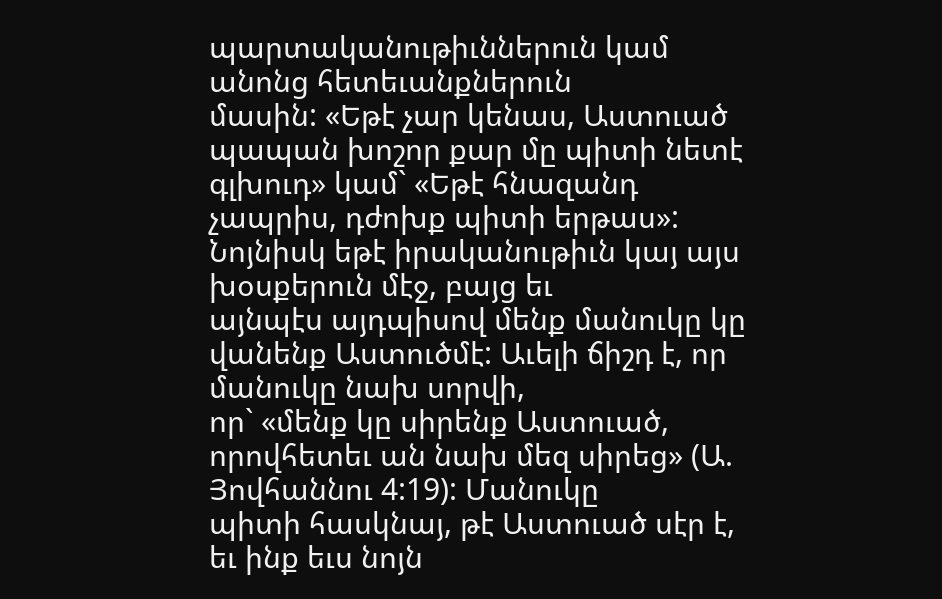պարտականութիւններուն կամ անոնց հետեւանքներուն
մասին: «Եթէ չար կենաս, Աստուած պապան խոշոր քար մը պիտի նետէ գլխուդ» կամ` «Եթէ հնազանդ
չապրիս, դժոխք պիտի երթաս»: Նոյնիսկ եթէ իրականութիւն կայ այս խօսքերուն մէջ, բայց եւ
այնպէս այդպիսով մենք մանուկը կը վանենք Աստուծմէ: Աւելի ճիշդ է, որ մանուկը նախ սորվի,
որ` «մենք կը սիրենք Աստուած, որովհետեւ ան նախ մեզ սիրեց» (Ա. Յովհաննու 4:19): Մանուկը
պիտի հասկնայ, թէ Աստուած սէր է, եւ ինք եւս նոյն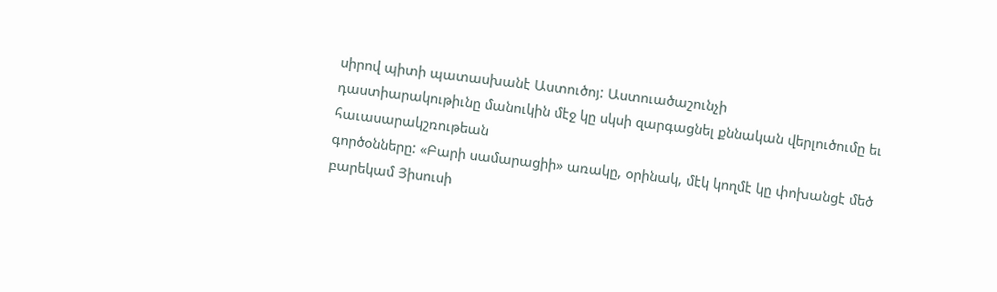սիրով պիտի պատասխանէ Աստուծոյ: Աստուածաշունչի
դաստիարակութիւնը մանուկին մէջ կը սկսի զարգացնել քննական վերլուծումը եւ հաւասարակշռութեան
գործօնները: «Բարի սամարացիի» առակը, օրինակ, մէկ կողմէ կը փոխանցէ մեծ բարեկամ Յիսուսի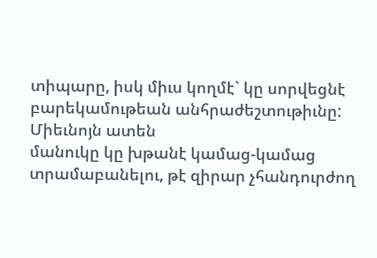տիպարը, իսկ միւս կողմէ` կը սորվեցնէ բարեկամութեան անհրաժեշտութիւնը: Միեւնոյն ատեն
մանուկը կը խթանէ կամաց-կամաց տրամաբանելու, թէ զիրար չհանդուրժող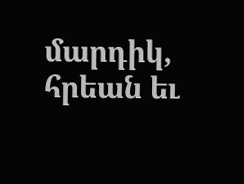մարդիկ, հրեան եւ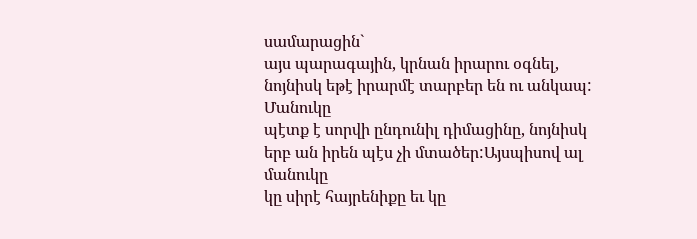սամարացին`
այս պարագային, կրնան իրարու օգնել, նոյնիսկ եթէ իրարմէ տարբեր են ու անկապ: Մանուկը
պէտք է սորվի ընդունիլ դիմացինը, նոյնիսկ երբ ան իրեն պէս չի մտածեր:Այսպիսով ալ մանուկը
կը սիրէ հայրենիքը եւ կը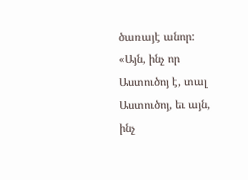ծառայէ անոր: «Այն, ինչ որ Աստուծոյ է, տալ Աստուծոյ, եւ այն,
ինչ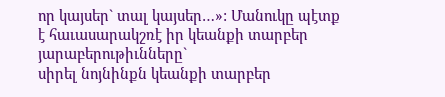որ կայսեր` տալ կայսեր…»: Մանուկը պէտք է հաւասարակշռէ իր կեանքի տարբեր յարաբերութիւնները`
սիրել նոյնինքն կեանքի տարբեր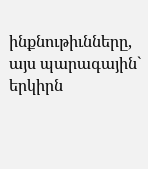ինքնութիւնները, այս պարագային` երկիրն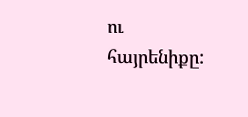ու հայրենիքը: